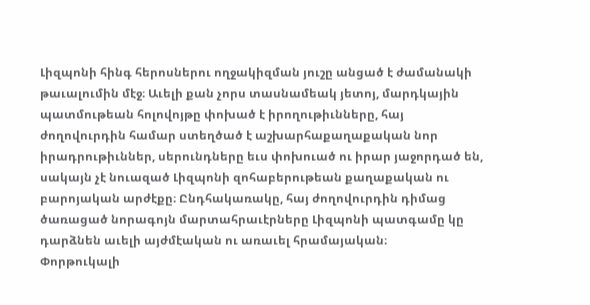Լիզպոնի հինգ հերոսներու ողջակիզման յուշը անցած է ժամանակի թաւալումին մէջ։ Աւելի քան չորս տասնամեակ յետոյ, մարդկային պատմութեան հոլովոյթը փոխած է իրողութիւնները, հայ ժողովուրդին համար ստեղծած է աշխարհաքաղաքական նոր իրադրութիւններ, սերունդները եւս փոխուած ու իրար յաջորդած են, սակայն չէ նուազած Լիզպոնի զոհաբերութեան քաղաքական ու բարոյական արժէքը։ Ընդհակառակը, հայ ժողովուրդին դիմաց ծառացած նորագոյն մարտահրաւէրները Լիզպոնի պատգամը կը դարձնեն աւելի այժմէական ու առաւել հրամայական։
Փորթուկալի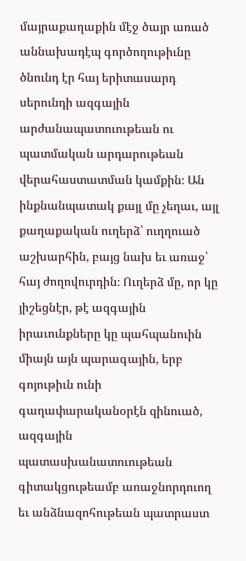մայրաքաղաքին մէջ ծայր առած աննախադէպ գործողութիւնը ծնունդ էր հայ երիտասարդ սերունդի ազգային արժանապատուութեան ու պատմական արդարութեան վերահաստատման կամքին։ Ան ինքնանպատակ քայլ մը չեղաւ, այլ քաղաքական ուղերձ՝ ուղղուած աշխարհին, բայց նախ եւ առաջ՝ հայ ժողովուրդին։ Ուղերձ մը, որ կը յիշեցնէր, թէ ազգային իրաւունքները կը պահպանուին միայն այն պարագային, երբ գոյութիւն ունի գաղափարականօրէն զինուած, ազգային պատասխանատուութեան գիտակցութեամբ առաջնորդուող եւ անձնազոհութեան պատրաստ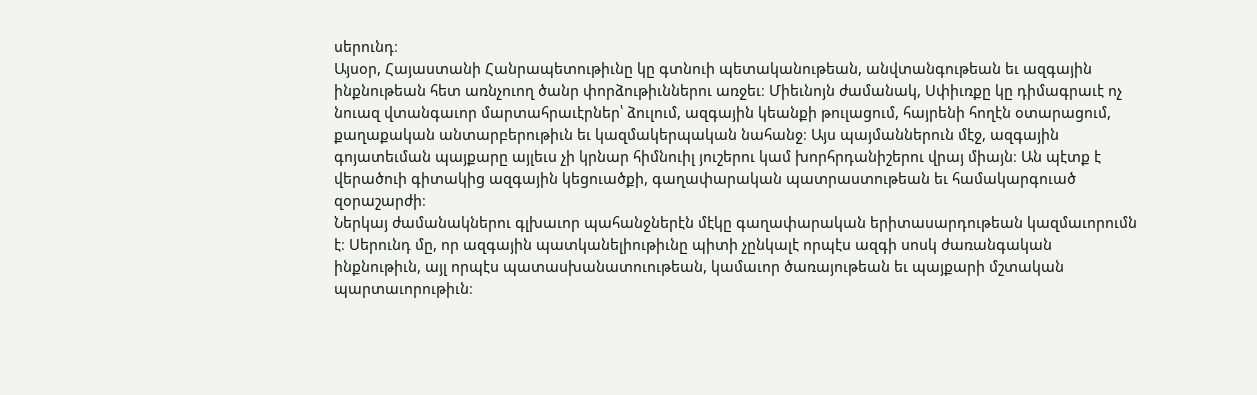սերունդ։
Այսօր, Հայաստանի Հանրապետութիւնը կը գտնուի պետականութեան, անվտանգութեան եւ ազգային ինքնութեան հետ առնչուող ծանր փորձութիւններու առջեւ։ Միեւնոյն ժամանակ, Սփիւռքը կը դիմագրաւէ ոչ նուազ վտանգաւոր մարտահրաւէրներ՝ ձուլում, ազգային կեանքի թուլացում, հայրենի հողէն օտարացում, քաղաքական անտարբերութիւն եւ կազմակերպական նահանջ։ Այս պայմաններուն մէջ, ազգային գոյատեւման պայքարը այլեւս չի կրնար հիմնուիլ յուշերու կամ խորհրդանիշերու վրայ միայն։ Ան պէտք է վերածուի գիտակից ազգային կեցուածքի, գաղափարական պատրաստութեան եւ համակարգուած զօրաշարժի։
Ներկայ ժամանակներու գլխաւոր պահանջներէն մէկը գաղափարական երիտասարդութեան կազմաւորումն է։ Սերունդ մը, որ ազգային պատկանելիութիւնը պիտի չընկալէ որպէս ազգի սոսկ ժառանգական ինքնութիւն, այլ որպէս պատասխանատուութեան, կամաւոր ծառայութեան եւ պայքարի մշտական պարտաւորութիւն։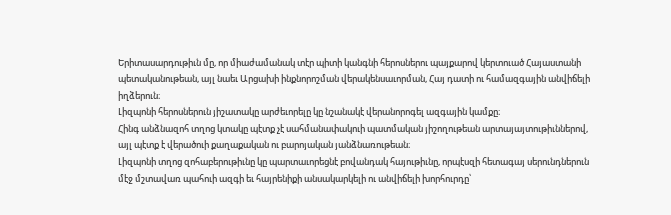Երիտասարդութիւն մը, որ միաժամանակ տէր պիտի կանգնի հերոսներու պայքարով կերտուած Հայաստանի պետականութեան, այլ նաեւ Արցախի ինքնորոշման վերակենսաւորման, Հայ դատի ու համազգային անվիճելի իղձերուն։
Լիզպոնի հերոսներուն յիշատակը արժեւորելը կը նշանակէ վերանորոգել ազգային կամքը։
Հինգ անձնազոհ տղոց կտակը պէտք չէ սահմանափակուի պատմական յիշողութեան արտայայտութիւններով, այլ պէտք է վերածուի քաղաքական ու բարոյական յանձնառութեան։
Լիզպոնի տղոց զոհաբերութիւնը կը պարտաւորեցնէ բովանդակ հայութիւնը, որպէսզի հետագայ սերունդներուն մէջ մշտավառ պահուի ազգի եւ հայրենիքի անսակարկելի ու անվիճելի խորհուրդը՝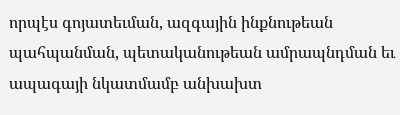որպէս գոյատեւման, ազգային ինքնութեան պահպանման, պետականութեան ամրապնդման եւ ապագայի նկատմամբ անխախտ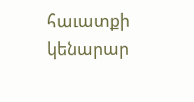հաւատքի կենարար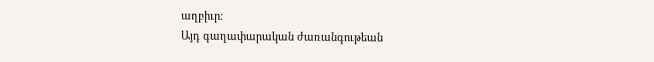աղբիւր։
Այդ գաղափարական ժառանգութեան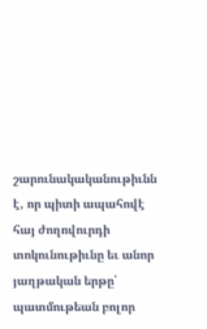շարունակականութիւնն է, որ պիտի ապահովէ հայ ժողովուրդի տոկունութիւնը եւ անոր յաղթական երթը՝ պատմութեան բոլոր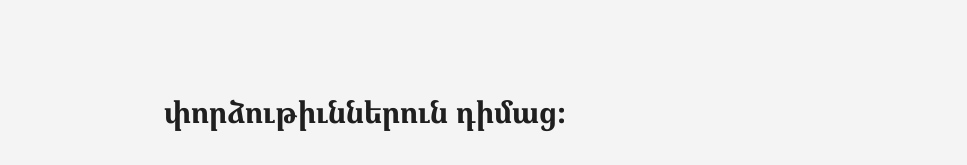փորձութիւններուն դիմաց։